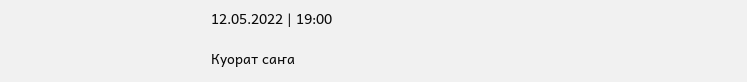12.05.2022 | 19:00

Куорат саҥа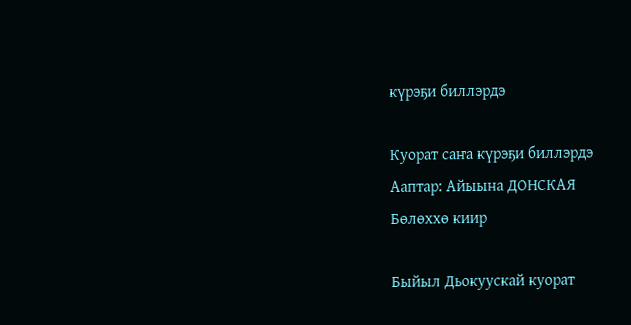күрэҕи биллэрдэ

Куорат саҥа күрэҕи биллэрдэ
Ааптар: Айыына ДОНСКАЯ
Бөлөххө киир

Быйыл Дьокуускай куорат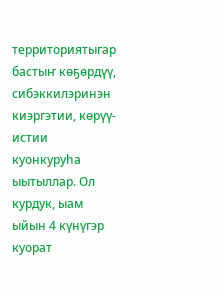территориятыгар бастыҥ көҕөрдүү, сибэккилэринэн киэргэтии, көрүү-истии куонкуруһа ыытыллар. Ол курдук, ыам ыйын 4 күнүгэр куорат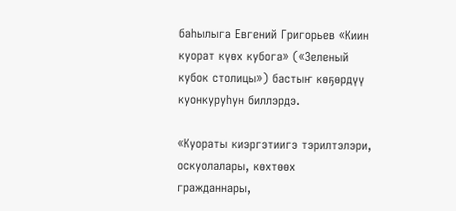баһылыга Евгений Григорьев «Киин куорат күөх кубога» («Зеленый кубок столицы») бастыҥ көҕөрдүү куонкуруһун биллэрдэ.

«Куораты киэргэтиигэ тэрилтэлэри, оскуолалары, көхтөөх гражданнары,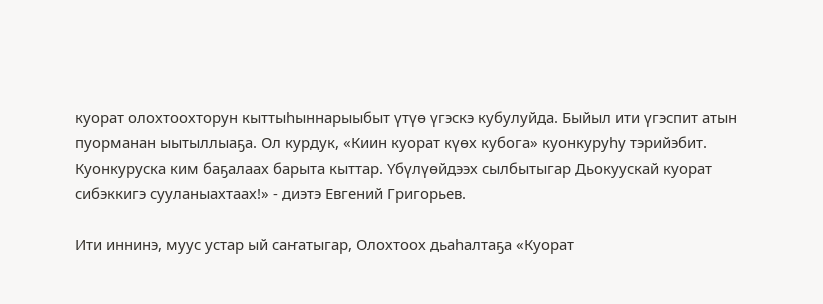куорат олохтоохторун кыттыһыннарыыбыт үтүө үгэскэ кубулуйда. Быйыл ити үгэспит атын пуорманан ыытыллыаҕа. Ол курдук, «Киин куорат күөх кубога» куонкуруһу тэрийэбит. Куонкуруска ким баҕалаах барыта кыттар. Үбүлүөйдээх сылбытыгар Дьокуускай куорат сибэккигэ сууланыахтаах!» - диэтэ Евгений Григорьев.

Ити иннинэ, муус устар ый саҥатыгар, Олохтоох дьаһалтаҕа «Куорат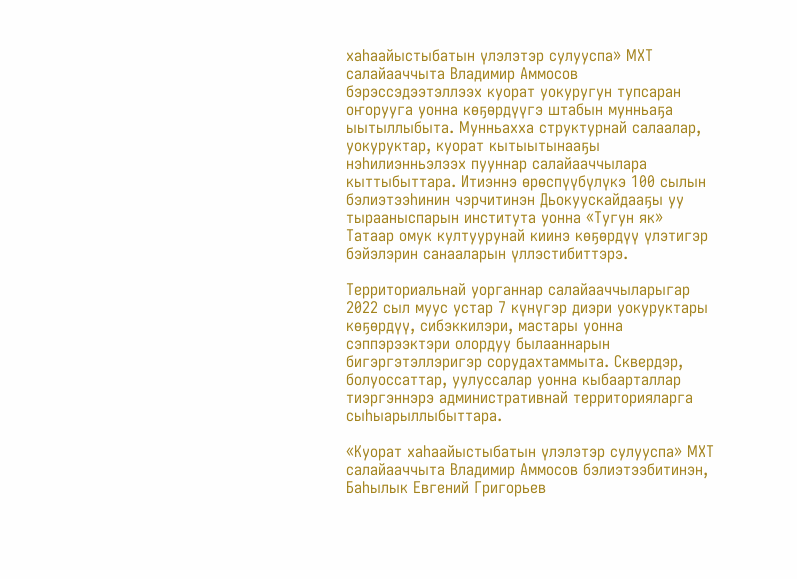хаһаайыстыбатын үлэлэтэр сулууспа» МХТ салайааччыта Владимир Аммосов бэрэссэдээтэллээх куорат уокуругун тупсаран оҥорууга уонна көҕөрдүүгэ штабын мунньаҕа ыытыллыбыта. Мунньахха структурнай салаалар, уокуруктар, куорат кытыытынааҕы нэһилиэнньэлээх пууннар салайааччылара кыттыбыттара. Итиэннэ өрөспүүбүлүкэ 100 сылын бэлиэтээһинин чэрчитинэн Дьокуускайдааҕы уу тырааныспарын института уонна «Тугун як» Татаар омук култуурунай киинэ көҕөрдүү үлэтигэр бэйэлэрин санааларын үллэстибиттэрэ.

Территориальнай уорганнар салайааччыларыгар 2022 сыл муус устар 7 күнүгэр диэри уокуруктары көҕөрдүү, сибэккилэри, мастары уонна сэппэрээктэри олордуу былааннарын бигэргэтэллэригэр сорудахтаммыта. Сквердэр, болуоссаттар, уулуссалар уонна кыбаарталлар тиэргэннэрэ административнай территорияларга сыһыарыллыбыттара.

«Куорат хаһаайыстыбатын үлэлэтэр сулууспа» МХТ салайааччыта Владимир Аммосов бэлиэтээбитинэн, Баһылык Евгений Григорьев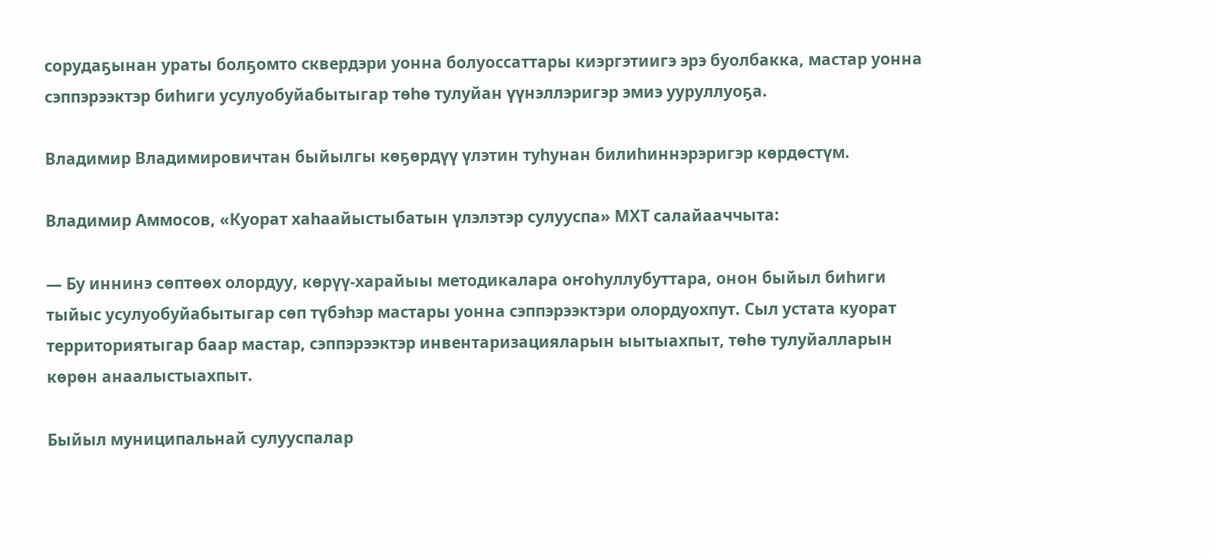сорудаҕынан ураты болҕомто сквердэри уонна болуоссаттары киэргэтиигэ эрэ буолбакка, мастар уонна сэппэрээктэр биһиги усулуобуйабытыгар төһө тулуйан үүнэллэригэр эмиэ ууруллуоҕа.

Владимир Владимировичтан быйылгы көҕөрдүү үлэтин туһунан билиһиннэрэригэр көрдөстүм.

Владимир Аммосов, «Куорат хаһаайыстыбатын үлэлэтэр сулууспа» МХТ салайааччыта:

— Бу иннинэ сөптөөх олордуу, көрүү-харайыы методикалара оҥоһуллубуттара, онон быйыл биһиги тыйыс усулуобуйабытыгар сөп түбэһэр мастары уонна сэппэрээктэри олордуохпут. Сыл устата куорат территориятыгар баар мастар, сэппэрээктэр инвентаризацияларын ыытыахпыт, төһө тулуйалларын көрөн анаалыстыахпыт.

Быйыл муниципальнай сулууспалар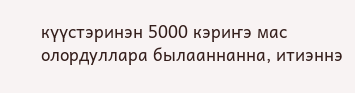күүстэринэн 5000 кэриҥэ мас олордуллара былааннанна, итиэннэ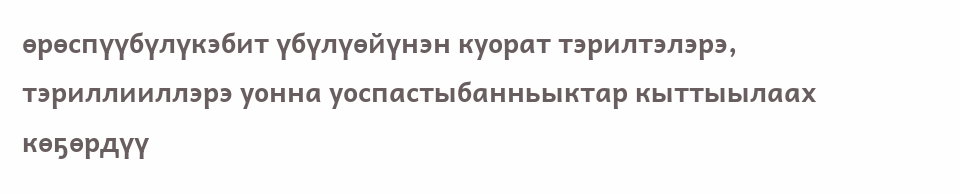өрөспүүбүлүкэбит үбүлүөйүнэн куорат тэрилтэлэрэ, тэриллииллэрэ уонна уоспастыбанньыктар кыттыылаах көҕөрдүү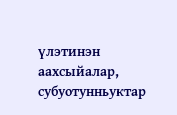үлэтинэн аахсыйалар, субуотунньуктар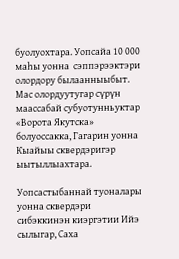буолуохтара. Уопсайа 10 000 маһы уонна  сэппэрээктэри олордору былаанныыбыт. Мас олордуутугар сүрүн маассабай субуотунньуктар «Ворота Якутска» болуоссакка, Гагарин уонна Кыайыы сквердэригэр ыытыллыахтара.

Уопсастыбаннай туоналары уонна сквердэри сибэккинэн киэргэтии Ийэ сылыгар, Саха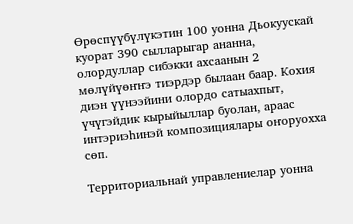Өрөспүүбүлүкэтин 100 уонна Дьокуускай куорат 390 сылларыгар ананна, олордуллар сибэкки ахсаанын 2 мөлүйүөҥҥэ тиэрдэр былаан баар. Кохия диэн үүнээйини олордо сатыахпыт, үчүгэйдик кырыйыллар буолан, араас интэриэһинэй композициялары оҥоруохха сөп.

Территориальнай управлениелар уонна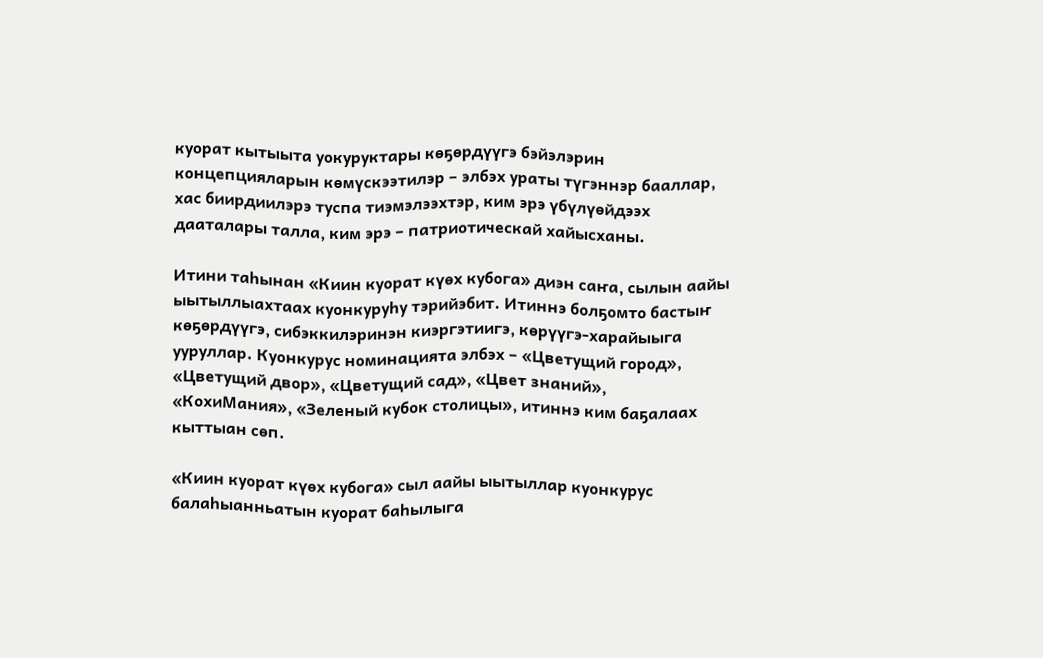куорат кытыыта уокуруктары көҕөрдүүгэ бэйэлэрин концепцияларын көмүскээтилэр – элбэх ураты түгэннэр бааллар, хас биирдиилэрэ туспа тиэмэлээхтэр, ким эрэ үбүлүөйдээх дааталары талла, ким эрэ – патриотическай хайысханы.

Итини таһынан «Киин куорат күөх кубога» диэн саҥа, сылын аайы ыытыллыахтаах куонкуруһу тэрийэбит. Итиннэ болҕомто бастыҥ көҕөрдүүгэ, сибэккилэринэн киэргэтиигэ, көрүүгэ-харайыыга ууруллар. Куонкурус номинацията элбэх – «Цветущий город», «Цветущий двор», «Цветущий сад», «Цвет знаний», «КохиМания», «Зеленый кубок столицы», итиннэ ким баҕалаах кыттыан сөп.

«Киин куорат күөх кубога» сыл аайы ыытыллар куонкурус балаһыанньатын куорат баһылыга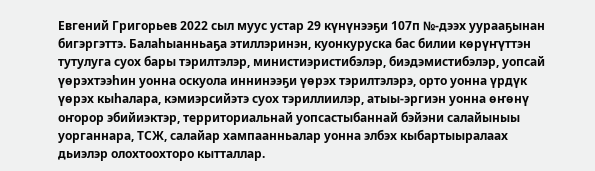Евгений Григорьев 2022 сыл муус устар 29 күнүнээҕи 107п №-дээх уурааҕынан бигэргэттэ. Балаһыанньаҕа этиллэринэн, куонкуруска бас билии көрүҥүттэн тутулуга суох бары тэрилтэлэр, министиэристибэлэр, биэдэмистибэлэр, уопсай үөрэхтээһин уонна оскуола иннинээҕи үөрэх тэрилтэлэрэ, орто уонна үрдүк үөрэх кыһалара, кэмиэрсийэтэ суох тэриллиилэр, атыы-эргиэн уонна өҥөнү оҥорор эбийиэктэр, территориальнай уопсастыбаннай бэйэни салайыныы уорганнара, ТСЖ, салайар хампаанньалар уонна элбэх кыбартыыралаах дьиэлэр олохтоохторо кытталлар.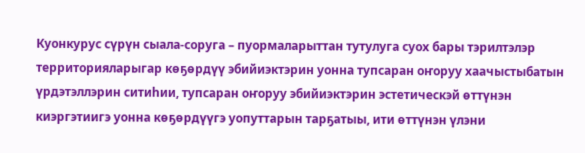Куонкурус сүрүн сыала-соруга – пуормаларыттан тутулуга суох бары тэрилтэлэр территорияларыгар көҕөрдүү эбийиэктэрин уонна тупсаран оҥоруу хаачыстыбатын үрдэтэллэрин ситиһии, тупсаран оҥоруу эбийиэктэрин эстетическэй өттүнэн киэргэтиигэ уонна көҕөрдүүгэ уопуттарын тарҕатыы, ити өттүнэн үлэни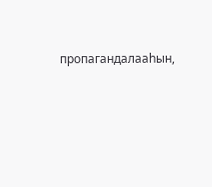пропагандалааһын,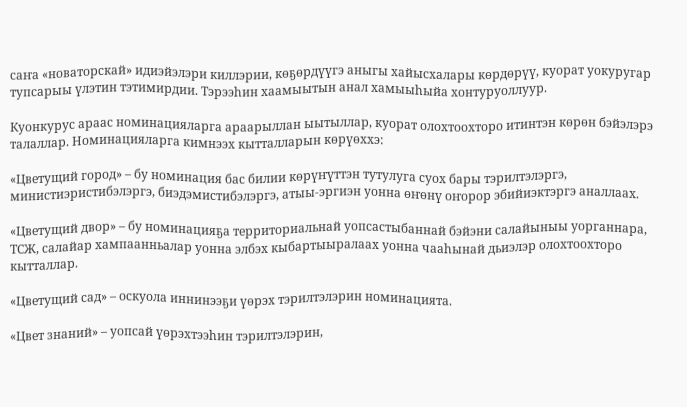саҥа «новаторскай» идиэйэлэри киллэрии, көҕөрдүүгэ аныгы хайысхалары көрдөрүү, куорат уокуругар тупсарыы үлэтин тэтимирдии. Тэрээһин хаамыытын анал хамыыһыйа хонтуруоллуур.

Куонкурус араас номинацияларга араарыллан ыытыллар, куорат олохтоохторо итинтэн көрөн бэйэлэрэ талаллар. Номинацияларга кимнээх кытталларын көрүөххэ:

«Цветущий город» – бу номинация бас билии көрүҥүттэн тутулуга суох бары тэрилтэлэргэ, министиэристибэлэргэ, биэдэмистибэлэргэ, атыы-эргиэн уонна өҥөнү оҥорор эбийиэктэргэ аналлаах.

«Цветущий двор» – бу номинацияҕа территориальнай уопсастыбаннай бэйэни салайыныы уорганнара, ТСЖ, салайар хампаанньалар уонна элбэх кыбартыыралаах уонна чааһынай дьиэлэр олохтоохторо кытталлар.

«Цветущий сад» – оскуола иннинээҕи үөрэх тэрилтэлэрин номинацията.

«Цвет знаний» – уопсай үөрэхтээһин тэрилтэлэрин,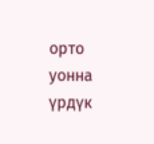орто уонна үрдүк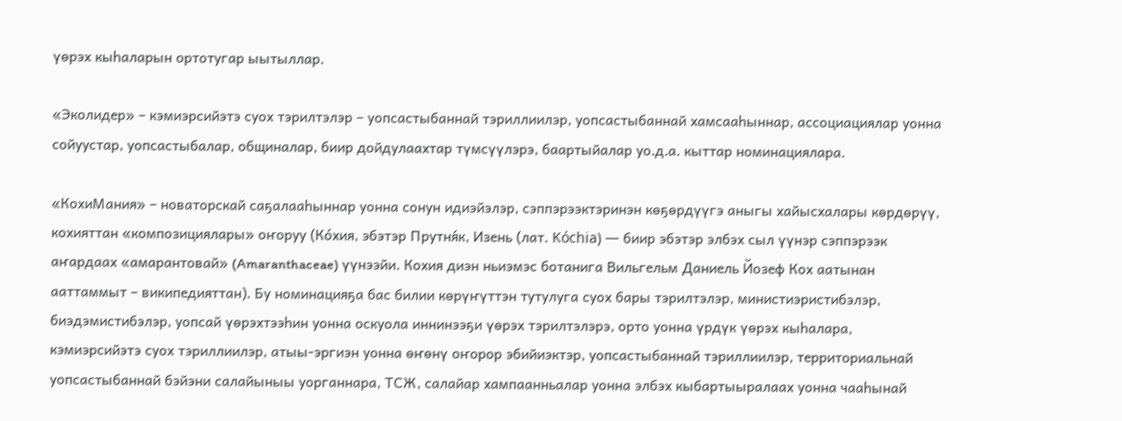үөрэх кыһаларын ортотугар ыытыллар.

«Эколидер» – кэмиэрсийэтэ суох тэрилтэлэр – уопсастыбаннай тэриллиилэр, уопсастыбаннай хамсааһыннар, ассоциациялар уонна сойуустар, уопсастыбалар, общиналар, биир дойдулаахтар түмсүүлэрэ, баартыйалар уо.д.а. кыттар номинациялара.

«КохиМания» – новаторскай саҕалааһыннар уонна сонун идиэйэлэр, сэппэрээктэринэн көҕөрдүүгэ аныгы хайысхалары көрдөрүү, кохияттан «композициялары» оҥоруу (Ко́хия, эбэтэр Прутня́к, Изень (лат. Kóchia) — биир эбэтэр элбэх сыл үүнэр сэппэрээк аҥардаах «амарантовай» (Amaranthaceae) үүнээйи. Кохия диэн ньиэмэс ботанига Вильгельм Даниель Йозеф Кох аатынан ааттаммыт – википедияттан). Бу номинацияҕа бас билии көрүҥүттэн тутулуга суох бары тэрилтэлэр, министиэристибэлэр, биэдэмистибэлэр, уопсай үөрэхтээһин уонна оскуола иннинээҕи үөрэх тэрилтэлэрэ, орто уонна үрдүк үөрэх кыһалара, кэмиэрсийэтэ суох тэриллиилэр, атыы-эргиэн уонна өҥөнү оҥорор эбийиэктэр, уопсастыбаннай тэриллиилэр, территориальнай уопсастыбаннай бэйэни салайыныы уорганнара, ТСЖ, салайар хампаанньалар уонна элбэх кыбартыыралаах уонна чааһынай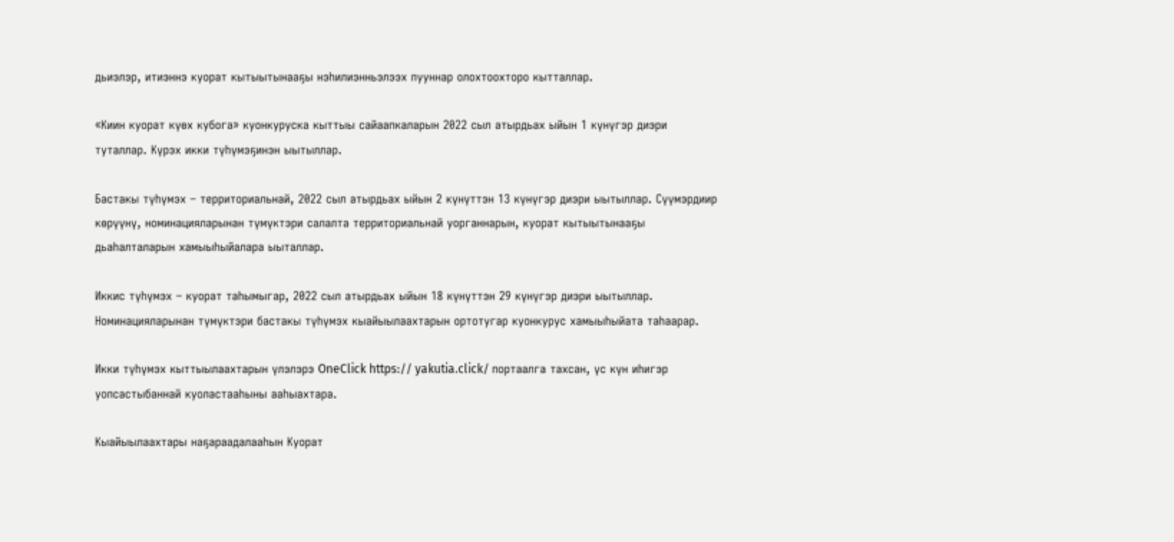дьиэлэр, итиэннэ куорат кытыытынааҕы нэһилиэнньэлээх пууннар олохтоохторо кытталлар.

«Киин куорат күөх кубога» куонкуруска кыттыы сайаапкаларын 2022 сыл атырдьах ыйын 1 күнүгэр диэри туталлар. Күрэх икки түһүмэҕинэн ыытыллар.

Бастакы түһүмэх – территориальнай, 2022 сыл атырдьах ыйын 2 күнүттэн 13 күнүгэр диэри ыытыллар. Сүүмэрдиир көрүүнү, номинацияларынан түмүктэри салалта территориальнай уорганнарын, куорат кытыытынааҕы дьаһалталарын хамыыһыйалара ыыталлар.

Иккис түһүмэх – куорат таһымыгар, 2022 сыл атырдьах ыйын 18 күнүттэн 29 күнүгэр диэри ыытыллар. Номинацияларынан түмүктэри бастакы түһүмэх кыайыылаахтарын ортотугар куонкурус хамыыһыйата таһаарар.

Икки түһүмэх кыттыылаахтарын үлэлэрэ OneClick https:// yakutia.click/ портаалга тахсан, үс күн иһигэр уопсастыбаннай куоластааһыны ааһыахтара.

Кыайыылаахтары наҕараадалааһын Куорат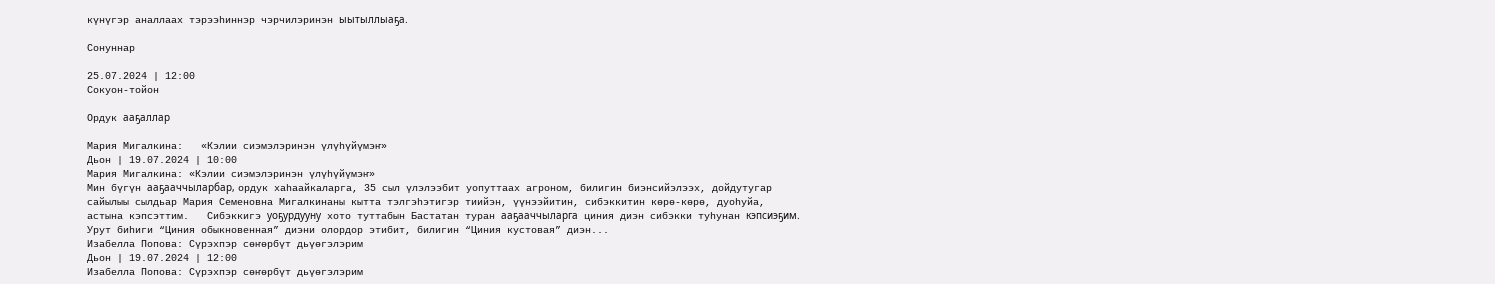күнүгэр аналлаах тэрээһиннэр чэрчилэринэн ыытыллыаҕа.

Сонуннар

25.07.2024 | 12:00
Сокуон-тойон

Ордук ааҕаллар

Мария Мигалкина:   «Кэлии сиэмэлэринэн үлүһүйүмэҥ»
Дьон | 19.07.2024 | 10:00
Мария Мигалкина: «Кэлии сиэмэлэринэн үлүһүйүмэҥ»
Мин бүгүн ааҕааччыларбар, ордук хаһаайкаларга, 35 сыл үлэлээбит уопуттаах агроном, билигин биэнсийэлээх, дойдутугар сайылыы сылдьар Мария Семеновна Мигалкинаны кытта тэлгэһэтигэр тиийэн, үүнээйитин, сибэккитин көрө-көрө, дуоһуйа, астына кэпсэттим.   Сибэккигэ уоҕурдууну хото туттабын Бастатан туран ааҕааччыларга циния диэн сибэкки туһунан кэпсиэҕим. Урут биһиги “Циния обыкновенная” диэни олордор этибит, билигин “Циния кустовая” диэн...
Изабелла Попова: Сүрэхпэр сөҥөрбүт дьүөгэлэрим
Дьон | 19.07.2024 | 12:00
Изабелла Попова: Сүрэхпэр сөҥөрбүт дьүөгэлэрим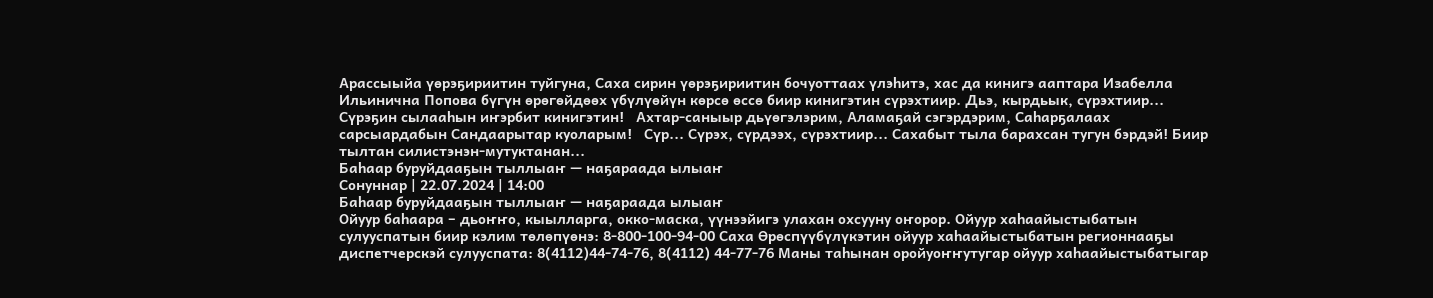Арассыыйа үөрэҕириитин туйгуна, Саха сирин үөрэҕириитин бочуоттаах үлэһитэ, хас да кинигэ ааптара Изабелла Ильинична Попова бүгүн өрөгөйдөөх үбүлүөйүн көрсө өссө биир кинигэтин сүрэхтиир. Дьэ, кырдьык, сүрэхтиир... Сүрэҕин сылааһын иҥэрбит кинигэтин!   Ахтар-саныыр дьүөгэлэрим, Аламаҕай сэгэрдэрим, Саһарҕалаах сарсыардабын Сандаарытар куоларым!   Сүр... Сүрэх, сүрдээх, сүрэхтиир... Сахабыт тыла барахсан тугун бэрдэй! Биир тылтан силистэнэн-мутуктанан...
Баһаар буруйдааҕын тыллыаҥ — наҕараада ылыаҥ
Сонуннар | 22.07.2024 | 14:00
Баһаар буруйдааҕын тыллыаҥ — наҕараада ылыаҥ
Ойуур баһаара – дьоҥҥо, кыылларга, окко-маска, үүнээйигэ улахан охсууну оҥорор. Ойуур хаһаайыстыбатын сулууспатын биир кэлим төлөпүөнэ: 8-800-100-94-00 Саха Өрөспүүбүлүкэтин ойуур хаһаайыстыбатын регионнааҕы диспетчерскэй сулууспата: 8(4112)44-74-76, 8(4112) 44-77-76 Маны таһынан оройуоҥҥутугар ойуур хаһаайыстыбатыгар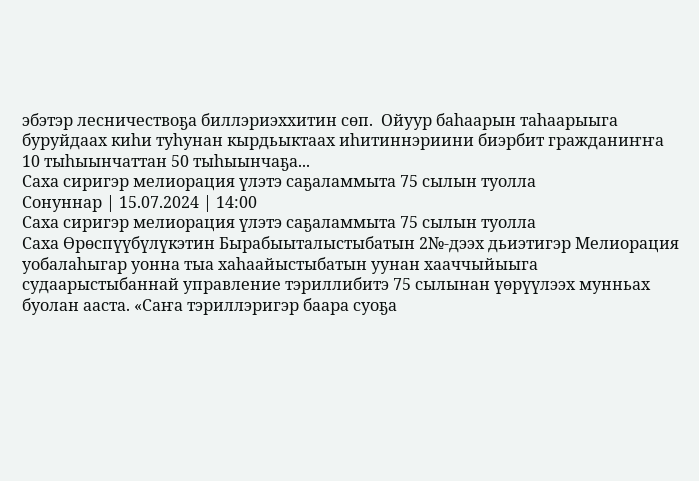эбэтэр лесничествоҕа биллэриэххитин сөп.  Ойуур баһаарын таһаарыыга буруйдаах киһи туһунан кырдьыктаах иһитиннэриини биэрбит гражданиҥҥа 10 тыһыынчаттан 50 тыһыынчаҕа...
Саха сиригэр мелиорация үлэтэ саҕаламмыта 75 сылын туолла
Сонуннар | 15.07.2024 | 14:00
Саха сиригэр мелиорация үлэтэ саҕаламмыта 75 сылын туолла
Саха Өрөспүүбүлүкэтин Бырабыыталыстыбатын 2№-дээх дьиэтигэр Мелиорация уобалаһыгар уонна тыа хаһаайыстыбатын уунан хааччыйыыга судаарыстыбаннай управление тэриллибитэ 75 сылынан үөрүүлээх мунньах буолан ааста. «Саҥа тэриллэригэр баара суоҕа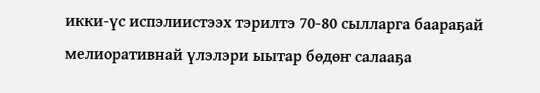икки-үс испэлиистээх тэрилтэ 70-80 сылларга баараҕай мелиоративнай үлэлэри ыытар бөдөҥ салааҕа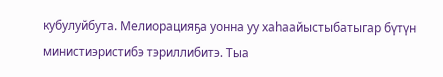кубулуйбута. Мелиорацияҕа уонна уу хаһаайыстыбатыгар бүтүн министиэристибэ тэриллибитэ. Тыа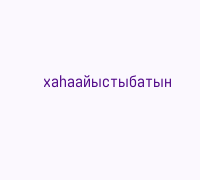хаһаайыстыбатын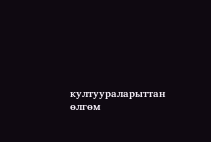култуураларыттан өлгөм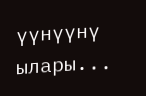үүнүүнү ылары...